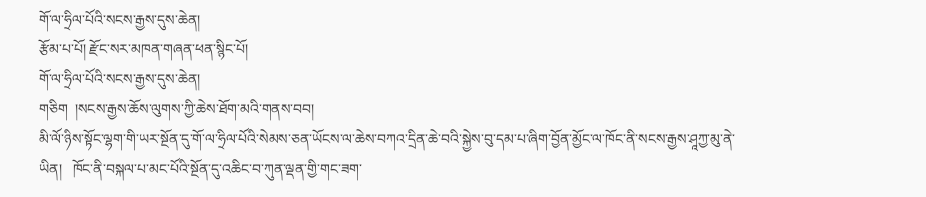གོ་ལ་ཧྲིལ་པོའི་སངས་རྒྱས་དུས་ཆེན།
རྩོམ་པ་པོ། རྫོང་སར་མཁན་གཞན་ཕན་སྙིང་པོ།
གོ་ལ་ཧྲིལ་པོའི་སངས་རྒྱས་དུས་ཆེན།
གཅིག  །སངས་རྒྱས་ཆོས་ལུགས་ཀྱི་ཆེས་ཐོག་མའི་གནས་བབ།
མི་ལོ་ཉིས་སྟོང་ལྷག་གི་ཡར་སྔོན་དུ་གོ་ལ་ཧྲིལ་པོའི་སེམས་ཅན་ཡོངས་ལ་ཆེས་བཀའ་དྲིན་ཆེ་བའི་སྐྱེས་བུ་དམ་པ་ཞིག་བྱོན་མྱོང་ལ་ཁོང་ནི་སངས་རྒྱས་ཤཱཀྱ་མུ་ནེ་ཡིན།   ཁོང་ནི་བསྐལ་པ་མང་པོའི་སྔོན་དུ་འཆིང་བ་ཀུན་ལྡན་གྱི་གང་ཟག་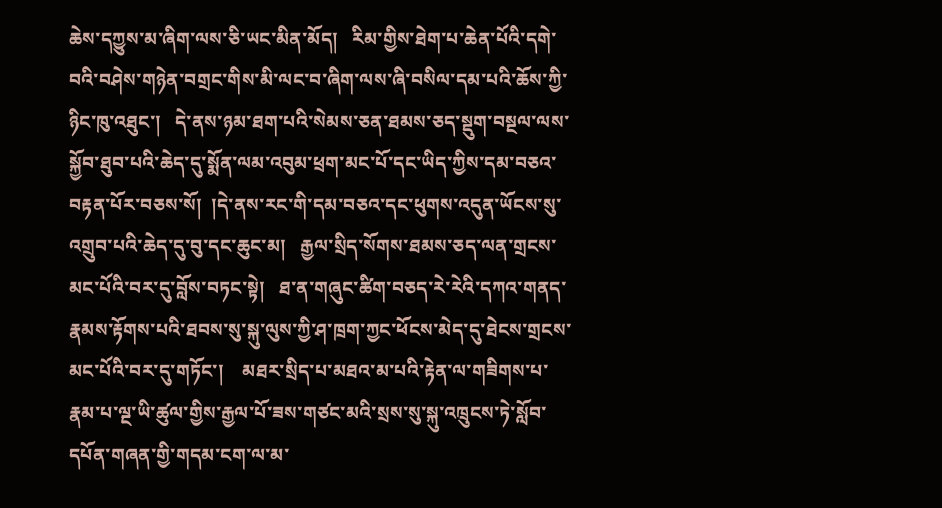ཆེས་དཀྱུས་མ་ཞིག་ལས་ཅི་ཡང་མིན་མོད།   རིམ་གྱིས་ཐེག་པ་ཆེན་པོའི་དགེ་བའི་བཤེས་གཉེན་བགྲང་གིས་མི་ལང་བ་ཞིག་ལས་ཞི་བསིལ་དམ་པའི་ཆོས་ཀྱི་ཉིང་ཁུ་འཐུང་།   དེ་ནས་ཉམ་ཐག་པའི་སེམས་ཅན་ཐམས་ཅད་སྡུག་བསྔལ་ལས་སྐྱོབ་ཐུབ་པའི་ཆེད་དུ་སྨོན་ལམ་འབུམ་ཕྲག་མང་པོ་དང་ཡིད་ཀྱིས་དམ་བཅའ་བརྟན་པོར་བཅས་སོ།  །དེ་ནས་རང་གི་དམ་བཅའ་དང་ཕུགས་འདུན་ཡོངས་སུ་འགྲུབ་པའི་ཆེད་དུ་བུ་དང་ཆུང་མ།   རྒྱལ་སྲིད་སོགས་ཐམས་ཅད་ལན་གྲངས་མང་པོའི་བར་དུ་བློས་བཏང་སྟེ།   ཐ་ན་གཞུང་ཚིག་བཅད་རེ་རེའི་དཀའ་གནད་རྣམས་རྟོགས་པའི་ཐབས་སུ་སྐུ་ལུས་ཀྱི་ཤ་ཁྲག་ཀྱང་ཕོངས་མེད་དུ་ཐེངས་གྲངས་མང་པོའི་བར་དུ་གཏོང་།    མཐར་སྲིད་པ་མཐའ་མ་པའི་རྟེན་ལ་གཟིགས་པ་རྣམ་པ་ལྔ་ཡི་ཚུལ་གྱིས་རྒྱལ་པོ་ཟས་གཙང་མའི་སྲས་སུ་སྐུ་འཁྲུངས་ཏེ་སློབ་དཔོན་གཞན་གྱི་གདམ་ངག་ལ་མ་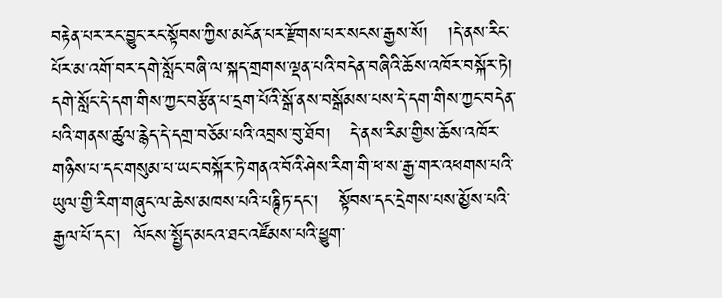བརྟེན་པར་རང་བྱུང་རང་སྟོབས་ཀྱིས་མངོན་པར་རྫོགས་པར་སངས་རྒྱས་སོ།   །དེ་ནས་རིང་པོར་མ་འགོ་བར་དགེ་སློང་བཞི་ལ་སྐད་གྲགས་ལྡན་པའི་བདེན་བཞིའི་ཆོས་འཁོར་བསྐོར་ཏེ།  དགེ་སློང་དེ་དག་གིས་ཀྱང་བརྩོན་པ་དྲག་པོའི་སྒོ་ནས་བསྒོམས་པས་དེ་དག་གིས་ཀྱང་བདེན་པའི་གནས་ཚུལ་རྙེད་དེ་དགྲ་བཅོམ་པའི་འབྲས་བུ་ཐོབ།   དེ་ནས་རིམ་གྱིས་ཆོས་འཁོར་གཉིས་པ་དང་གསུམ་པ་ཡང་བསྐོར་ཏེ་གནའ་བོའི་ཤེས་རིག་གི་ཕ་ས་རྒྱ་གར་འཕགས་པའི་ཡུལ་གྱི་རིག་གཞུང་ལ་ཆེས་མཁས་པའི་པཎྚིཏ་དང་།   སྟོབས་དང་དྲེགས་པས་མྱོས་པའི་རྒྱལ་པོ་དང་།  ལོངས་སྤྱོད་མངའ་ཐང་འཛོམས་པའི་ཕྱུག་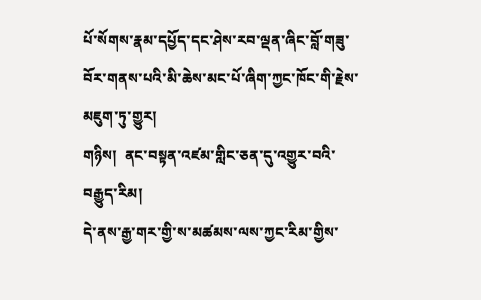པོ་སོགས་རྣམ་དཔྱོད་དང་ཤེས་རབ་ལྡན་ཞིང་བློ་གཟུ་བོར་གནས་པའི་མི་ཆེས་མང་པོ་ཞིག་ཀྱང་ཁོང་གི་རྗེས་མཇུག་ཏུ་གྱུར།
གཉིས།  ནང་བསྟན་འཛམ་གླིང་ཅན་དུ་འགྱུར་བའི་བརྒྱུད་རིམ།
དེ་ནས་རྒྱ་གར་གྱི་ས་མཚམས་ལས་ཀྱང་རིམ་གྱིས་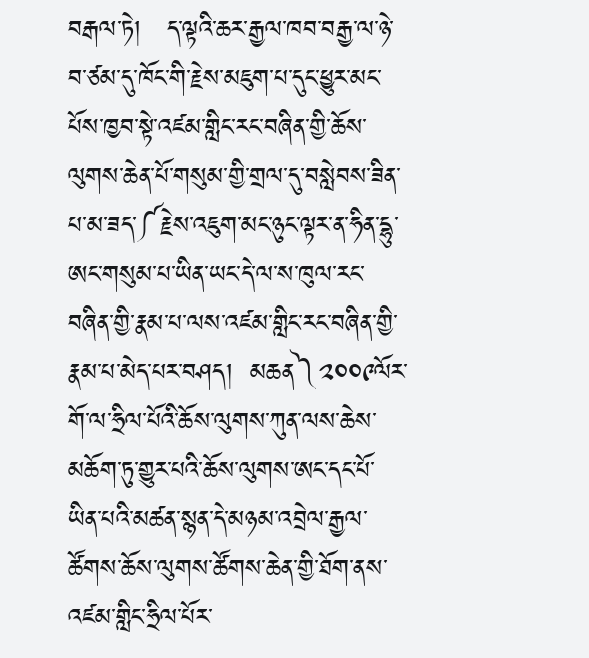བརྒལ་ཏེ།   ད་ལྟའི་ཆར་རྒྱལ་ཁབ་བརྒྱ་ལ་ཉེ་བ་ཙམ་དུ་ཁོང་གི་རྗེས་མཇུག་པ་དུང་ཕྱུར་མང་པོས་ཁྱབ་སྟེ་འཛམ་གླིང་རང་བཞིན་གྱི་ཆོས་ལུགས་ཆེན་པོ་གསུམ་གྱི་གྲལ་དུ་བསླེབས་ཟིན་པ་མ་ཟད་༼རྗེས་འཇུག་མང་ཉུང་ལྟར་ན་ཧིན་དྷུ་ཨང་གསུམ་པ་ཡིན་ཡང་དེ་ལ་ས་ཁུལ་རང་བཞིན་གྱི་རྣམ་པ་ལས་འཛམ་གླིང་རང་བཞིན་གྱི་རྣམ་པ་མེད་པར་བཤད།  མཆན༽༢༠༠༩ལོར་གོ་ལ་ཧྲིལ་པོའི་ཆོས་ལུགས་ཀུན་ལས་ཆེས་མཆོག་ཏུ་གྱུར་པའི་ཆོས་ལུགས་ཨང་དང་པོ་ཡིན་པའི་མཚན་སྙན་དེ་མཉམ་འབྲེལ་རྒྱལ་ཚོགས་ཆོས་ལུགས་ཚོགས་ཆེན་གྱི་ཐོག་ནས་འཛམ་གླིང་ཧྲིལ་པོར་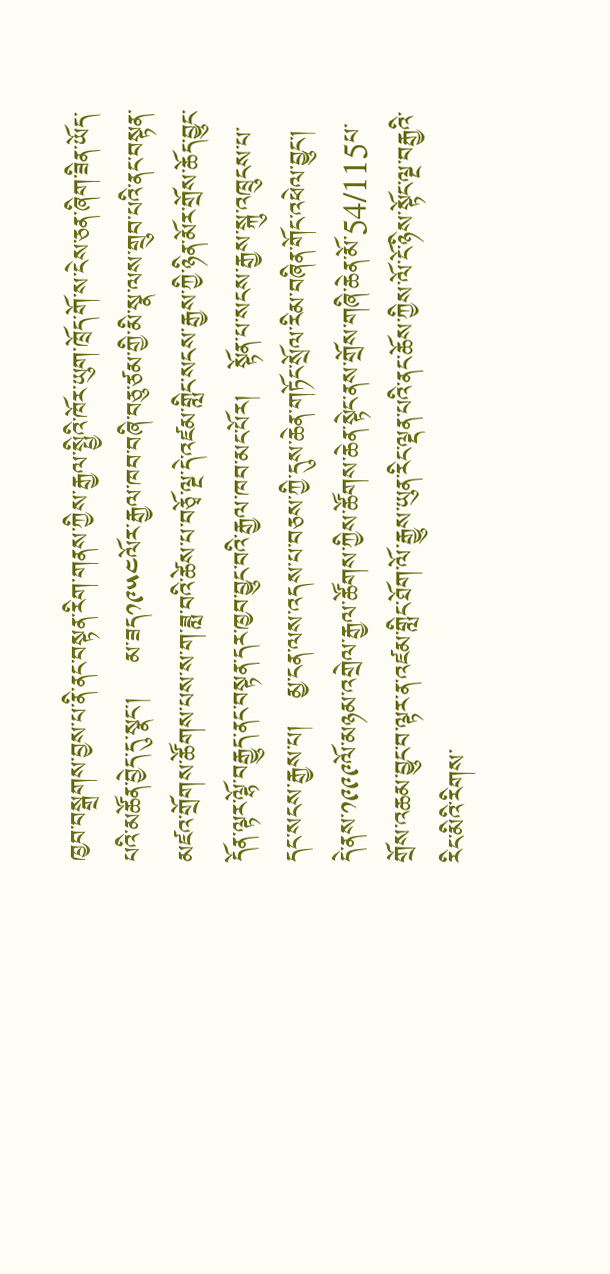ཁྱབ་བསྒྲགས་བྱས་པ་ནི་ནང་བསྟན་རིག་གནས་ཀྱིས་རྒྱལ་སྤྱིའི་ཁོར་ཡུག་ཁྲོད་གོ་ས་ངེས་ཅན་ཞིག་ཟིན་ཡོད་པའི་མཚོན་བྱེད་དུ་སྣང་།    མ་ཟད༡༩༥༤ལོར་རྒྱལ་ཁབ་བཞི་བཅུ་ཙམ་གྱི་མི་སྣ་ལས་གྲུབ་པའི་ནང་བསྟན་མཛའ་གྲོགས་ཚོགས་པས་ས་ག་ཟླ་བའི་ཚེས་པ་བཅྭོ་ལྔ་དེ་འཛམ་གླིང་སངས་རྒྱས་ཀྱི་ཉིན་མོར་གྲོས་ཆོད་བྱུང་དོན་ལྟར་ལྷོ་བརྒྱུད་ནང་བསྟན་དར་ཁྱབ་བྱུང་བའི་རྒྱལ་ཁབ་མང་པོར།   སྟོན་པ་སངས་རྒྱས་སྐུ་འཁྲུངས་པ་དང་སངས་རྒྱས་པ།   མྱ་ངན་ལས་འདས་པ་བཅས་ཀྱི་དུས་ཆེན་གཏོང་སྲོལ་རིམ་བཞིན་གོང་འཕེལ་བྱུང་།   དེ་ནས་༡༩༩༩ལོ་མཉམ་འགྲེལ་རྒྱལ་ཚོགས་ཀྱིས་ཚོགས་ཆེན་སྟེང་ནས་གྲོས་གཞི་ཆེན་མོ་54/115པ་གྲོས་འཆམ་བྱུང་བ་ལྟར་ན་འཛམ་གླིང་ཐོག་ལོ་རྒྱུས་ཡུན་རིང་ལྡན་པའི་ནང་ཆོས་ཀྱིས་ལོ་ངོ་ཉིས་སྟོང་ལྔ་བརྒྱའི་རིང་མིའི་རིགས་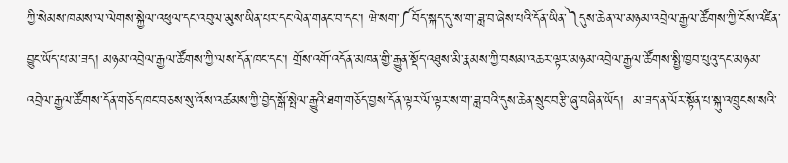ཀྱི་སེམས་ཁམས་ལ་ལེགས་སྐྱེལ་འཕུལ་དང་འབུལ་མུས་ཡིན་པར་དང་ལེན་གནང་བ་དང་། ཝེ་སག་༼བོད་སྐད་དུ་ས་ག་ཟླ་བ་ཞེས་པའི་དོན་ཡིན་༽དུས་ཆེན་ལ་མཉམ་འབྲེལ་རྒྱལ་ཚོགས་ཀྱི་ངོས་འཛིན་བྱུང་ཡོད་པ་མ་ཟད། མཉམ་འབྲེལ་རྒྱལ་ཚོགས་ཀྱི་ལས་དོན་ཁང་དང་། གྲོས་འགོ་འདོན་མཁན་གྱི་རྒྱུན་སྡོད་འཐུས་མི་རྣམས་ཀྱི་བསམ་འཆར་ལྟར་མཉམ་འབྲེལ་རྒྱལ་ཚོགས་སྤྱི་ཁྱབ་པུའུ་དང་མཉམ་འབྲེལ་རྒྱལ་ཚོགས་དོན་གཅོད་ཁང་བཅས་སུ་འོས་འཚམས་ཀྱི་བྱེད་སྒོ་སྤེལ་རྒྱུའི་ཐག་གཅོད་བྱས་དོན་ལྟར་ལོ་ལྟར་ས་ག་ཟླ་བའི་དུས་ཆེན་སྲུང་བརྩི་ཞུ་བཞིན་ཡོད།  མ་ཟད་ན་ལོར་སྟོན་པ་སྐུ་འཁྲུངས་སའི་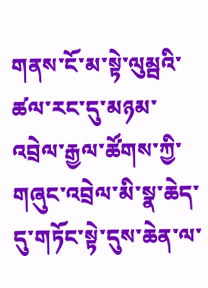གནས་ངོ་མ་སྟེ་ལུམྦའི་ཚལ་རང་དུ་མཉམ་འབྲེལ་རྒྱལ་ཚོགས་ཀྱི་གཞུང་འབྲེལ་མི་སྣ་ཆེད་དུ་གཏོང་སྟེ་དུས་ཆེན་ལ་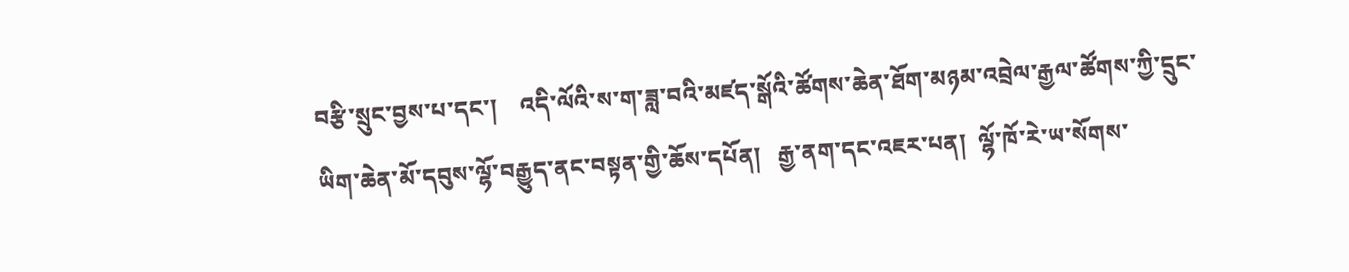བརྩི་སྲུང་བྱས་པ་དང་།    འདི་ལོའི་ས་ག་ཟླ་བའི་མཛད་སྒོའི་ཚོགས་ཆེན་ཐོག་མཉམ་འབྲེལ་རྒྱལ་ཚོགས་ཀྱི་དྲུང་ཡིག་ཆེན་མོ་དབུས་ལྷོ་བརྒྱུད་ནང་བསྟན་གྱི་ཆོས་དཔོན།   རྒྱ་ནག་དང་འཇར་པན།  ལྷོ་ཁོ་རེ་ཡ་སོགས་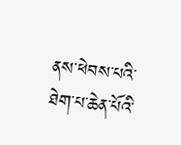ནས་ཕེབས་པའི་ཐེག་པ་ཆེན་པོའི་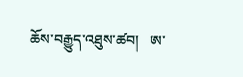ཆོས་བརྒྱུད་འཐུས་ཚབ།   ཨ་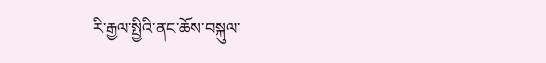རི་རྒྱལ་སྤྱིའི་ནང་ཆོས་བསྐུལ་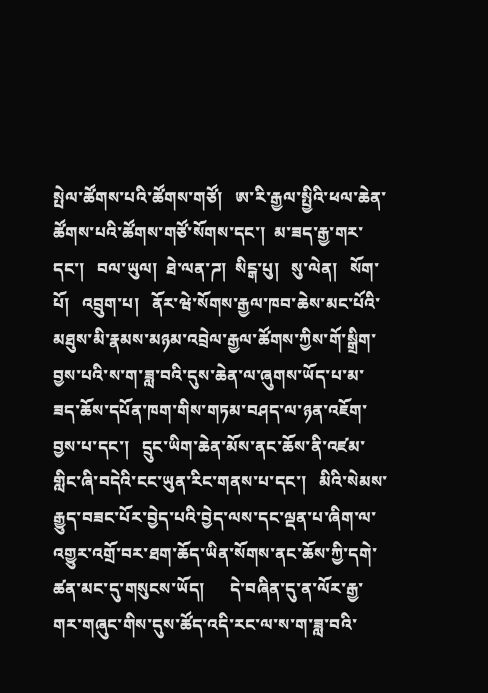སྤེལ་ཚོགས་པའི་ཚོགས་གཙོ།   ཨ་རི་རྒྱལ་སྤྱིའི་ཕལ་ཆེན་ཚོགས་པའི་ཚོགས་གཙོ་སོགས་དང་།  མ་ཟད་རྒྱ་གར་དང་།   བལ་ཡུལ།  ཐེ་ལན་ཌ།  སིངྒ་པུ།   སུ་ལེན།   སོག་པོ།   འབྲུག་པ།   ནོར་ཝེ་སོགས་རྒྱལ་ཁབ་ཆེས་མང་པོའི་མཐུས་མི་རྣམས་མཉམ་འབྲེལ་རྒྱལ་ཚོགས་ཀྱིས་གོ་སྒྲིག་བྱས་པའི་ས་ག་ཟླ་བའི་དུས་ཆེན་ལ་ཞུགས་ཡོད་པ་མ་ཟད་ཆོས་དཔོན་ཁག་གིས་གཏམ་བཤད་ལ་ཉན་འཇོག་བྱས་པ་དང་།   དྲུང་ཡིག་ཆེན་མོས་ནང་ཆོས་ནི་འཛམ་གླིང་ཞི་བདེའི་ངང་ཡུན་རིང་གནས་པ་དང་།   མིའི་སེམས་རྒྱུད་བཟང་པོར་བྱེད་པའི་བྱེད་ལས་དང་ལྡན་པ་ཞིག་ལ་འགྱུར་འགྲོ་བར་ཐག་ཆོད་ཡིན་སོགས་ནང་ཆོས་ཀྱི་དགེ་ཚན་མང་དུ་གསུངས་ཡོད།      དེ་བཞིན་དུ་ན་ལོར་རྒྱ་གར་གཞུང་གིས་དུས་ཚོད་འདི་རང་ལ་ས་ག་ཟླ་བའི་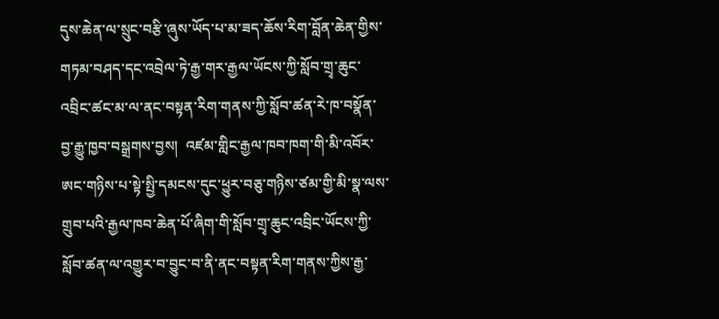དུས་ཆེན་ལ་སྲུང་བརྩི་ཞུས་ཡོད་པ་མ་ཟད་ཆོས་རིག་བློན་ཆེན་གྱིས་གཏམ་བཤད་དང་འབྲེལ་ཏེ་རྒྱ་གར་རྒྱལ་ཡོངས་ཀྱི་སློབ་གྲྭ་ཆུང་འབྲིང་ཚང་མ་ལ་ནང་བསྟན་རིག་གནས་ཀྱི་སློབ་ཚན་རེ་ཁ་བསྣོན་བྱ་རྒྱུ་ཁྱབ་བསྒྲགས་བྱས།  འཛམ་གླིང་རྒྱལ་ཁབ་ཁག་གི་མི་འབོར་ཨང་གཉིས་པ་སྟེ་སྤྱི་དམངས་དུང་ཕྱུར་བཅུ་གཉིས་ཙམ་གྱི་མི་སྣ་ལས་གྲུབ་པའི་རྒྱལ་ཁབ་ཆེན་པོ་ཞིག་གི་སློབ་གྲྭ་ཆུང་འབྲིང་ཡོངས་ཀྱི་སློབ་ཚན་ལ་འགྱུར་བ་བྱུང་བ་ནི་ནང་བསྟན་རིག་གནས་ཀྱིས་རྒྱ་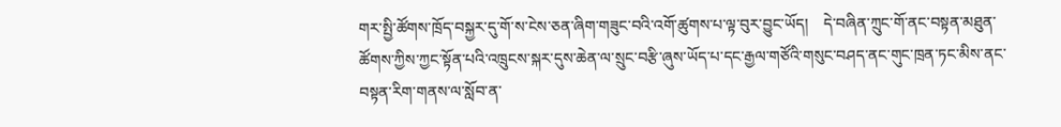གར་སྤྱི་ཚོགས་ཁྲོད་བསྐྱར་དུ་གོ་ས་ངེས་ཅན་ཞིག་གཟུང་བའི་འགོ་ཚུགས་པ་ལྟ་བུར་བྱུང་ཡོད།    དེ་བཞིན་ཀྲུང་གོ་ནང་བསྟན་མཐུན་ཚོགས་ཀྱིས་ཀྱང་སྟོན་པའི་འཁྲུངས་སྐར་དུས་ཆེན་ལ་སྲུང་བརྩི་ཞུས་ཡོད་པ་དང་རྒྱལ་གཙོའི་གསུང་བཤད་ནང་གུང་ཁྲན་ཏང་མིས་ནང་བསྟན་རིག་གནས་ལ་སློབ་ན་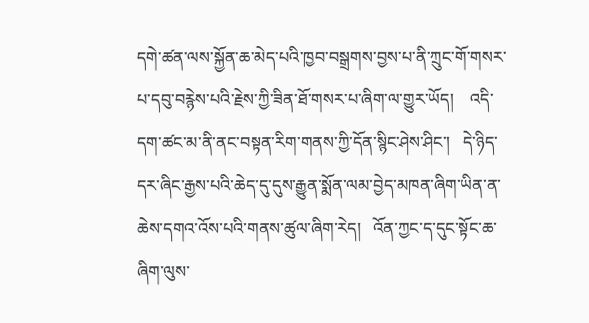དགེ་ཚན་ལས་སྐྱོན་ཆ་མེད་པའི་ཁྱབ་བསྒྲགས་བྱས་པ་ནི་ཀྲུང་གོ་གསར་པ་དབུ་བརྙེས་པའི་རྗེས་ཀྱི་ཟིན་ཐོ་གསར་པ་ཞིག་ལ་གྱུར་ཡོད།    འདི་དག་ཚང་མ་ནི་ནང་བསྟན་རིག་གནས་ཀྱི་དོན་སྙིང་ཤེས་ཤིང་།   དེ་ཉིད་དར་ཞིང་རྒྱས་པའི་ཆེད་དུ་དུས་རྒྱུན་སྨོན་ལམ་བྱེད་མཁན་ཞིག་ཡིན་ན་ཆེས་དགའ་འོས་པའི་གནས་ཚུལ་ཞིག་རེད།   འོན་ཀྱང་ད་དུང་སྟོང་ཆ་ཞིག་ལུས་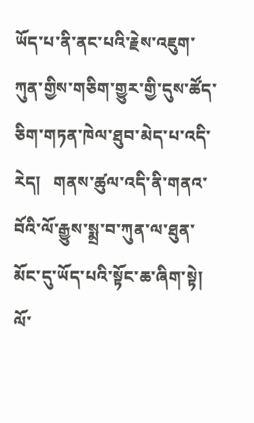ཡོད་པ་ནི་ནང་པའི་རྗེས་འཇུག་ཀུན་གྱིས་གཅིག་གྱུར་གྱི་དུས་ཚོད་ཅིག་གཏན་ཁེལ་ཐུབ་མེད་པ་འདི་རེད།   གནས་ཚུལ་འདི་ནི་གནའ་བོའི་ལོ་རྒྱུས་སྨྲ་བ་ཀུན་ལ་ཐུན་མོང་དུ་ཡོད་པའི་སྟོང་ཆ་ཞིག་སྟེ།   ལོ་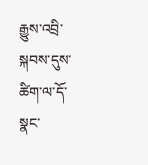རྒྱུས་འབྲི་སྐབས་དུས་ཚིག་ལ་དོ་སྣང་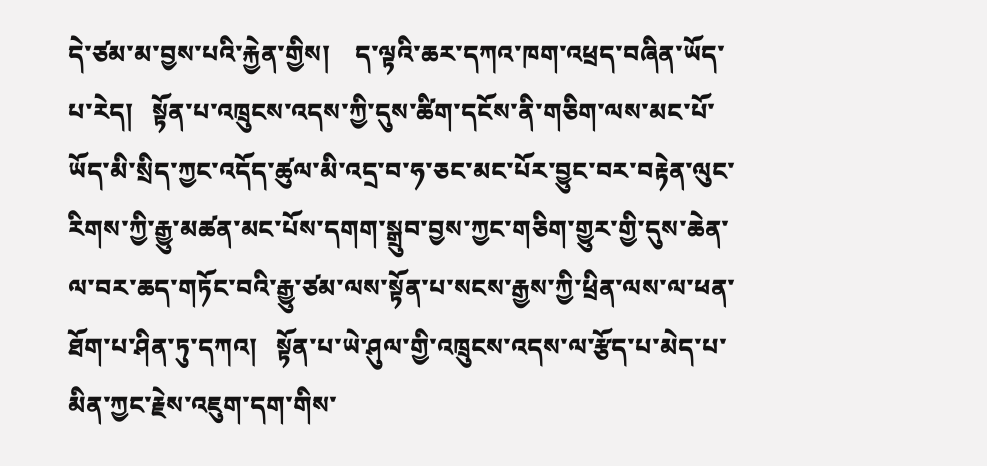དེ་ཙམ་མ་བྱས་པའི་རྐྱེན་གྱིས།    ད་ལྟའི་ཆར་དཀའ་ཁག་འཕྲད་བཞིན་ཡོད་པ་རེད།   སྟོན་པ་འཁྲུངས་འདས་ཀྱི་དུས་ཚིག་དངོས་ནི་གཅིག་ལས་མང་པོ་ཡོད་མི་སྲིད་ཀྱང་འདོད་ཚུལ་མི་འདྲ་བ་ཧ་ཅང་མང་པོར་བྱུང་བར་བརྟེན་ལུང་རིགས་ཀྱི་རྒྱུ་མཚན་མང་པོས་དགག་སྒྲུབ་བྱས་ཀྱང་གཅིག་གྱུར་གྱི་དུས་ཆེན་ལ་བར་ཆད་གཏོང་བའི་རྒྱུ་ཙམ་ལས་སྟོན་པ་སངས་རྒྱས་ཀྱི་ཕྲིན་ལས་ལ་ཕན་ཐོག་པ་ཤིན་ཏུ་དཀའ།   སྟོན་པ་ཡེ་ཤུལ་གྱི་འཁྲུངས་འདས་ལ་རྩོད་པ་མེད་པ་མིན་ཀྱང་རྗེས་འཇུག་དག་གིས་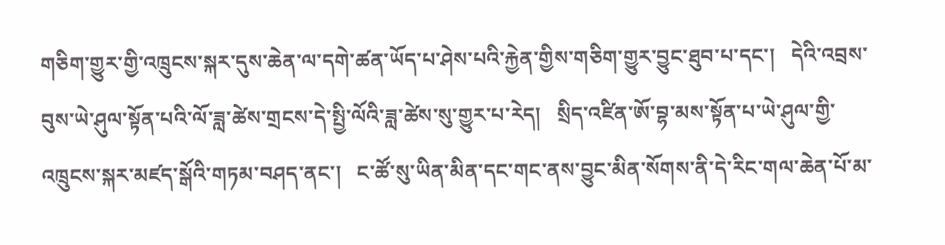གཅིག་གྱུར་གྱི་འཁྲུངས་སྐར་དུས་ཆེན་ལ་དགེ་ཚན་ཡོད་པ་ཤེས་པའི་རྐྱེན་གྱིས་གཅིག་གྱུར་བྱུང་ཐུབ་པ་དང་།   དེའི་འབྲས་བུས་ཡེ་ཤུལ་སྟོན་པའི་ལོ་ཟླ་ཚེས་གྲངས་དེ་སྤྱི་ལོའི་ཟླ་ཚེས་སུ་གྱུར་པ་རེད།   སྲིད་འཛིན་ཨོ་བྷ་མས་སྟོན་པ་ཡེ་ཤུལ་གྱི་འཁྲུངས་སྐར་མཛད་སྒོའི་གཏམ་བཤད་ནང་།   ང་ཚོ་སུ་ཡིན་མིན་དང་གང་ནས་བྱུང་མིན་སོགས་ནི་དེ་རིང་གལ་ཆེན་པོ་མ་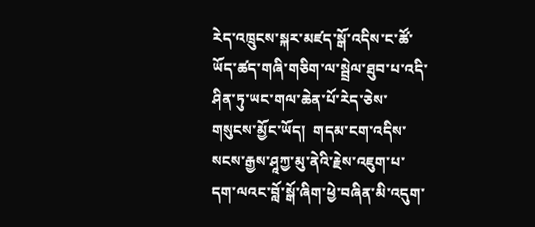རེད་འཁྲུངས་སྐར་མཛད་སྒོ་འདིས་ང་ཚོ་ཡོད་ཚད་གཞི་གཅིག་ལ་སྦྲེལ་ཐུབ་པ་འདི་ཤིན་ཏུ་ཡང་གལ་ཆེན་པོ་རེད་ཅེས་གསུངས་མྱོང་ཡོད།  གདམ་ངག་འདིས་སངས་རྒྱས་ཤཱཀྱ་མུ་ནེའི་རྗེས་འཇུག་པ་དག་ལའང་བློ་སྒོ་ཞིག་ཕྱེ་བཞིན་མི་འདུག་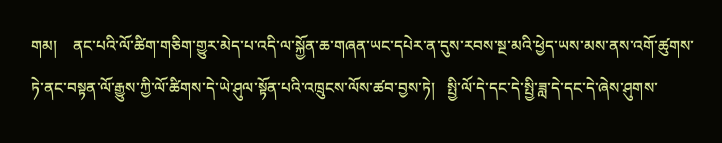གམ།    ནང་པའི་ལོ་ཚིག་གཅིག་གྱུར་མེད་པ་འདི་ལ་སྐྱོན་ཆ་གཞན་ཡང་དཔེར་ན་དུས་རབས་སྔ་མའི་ཕྱེད་ཡས་མས་ནས་འགོ་ཚུགས་ཏེ་ནང་བསྟན་ལོ་རྒྱུས་ཀྱི་ལོ་ཚིགས་དེ་ཡེ་ཤུལ་སྟོན་པའི་འཁྲུངས་ལོས་ཚབ་བྱས་ཏེ།   སྤྱི་ལོ་དེ་དང་དེ་སྤྱི་ཟླ་དེ་དང་དེ་ཞེས་ཤུགས་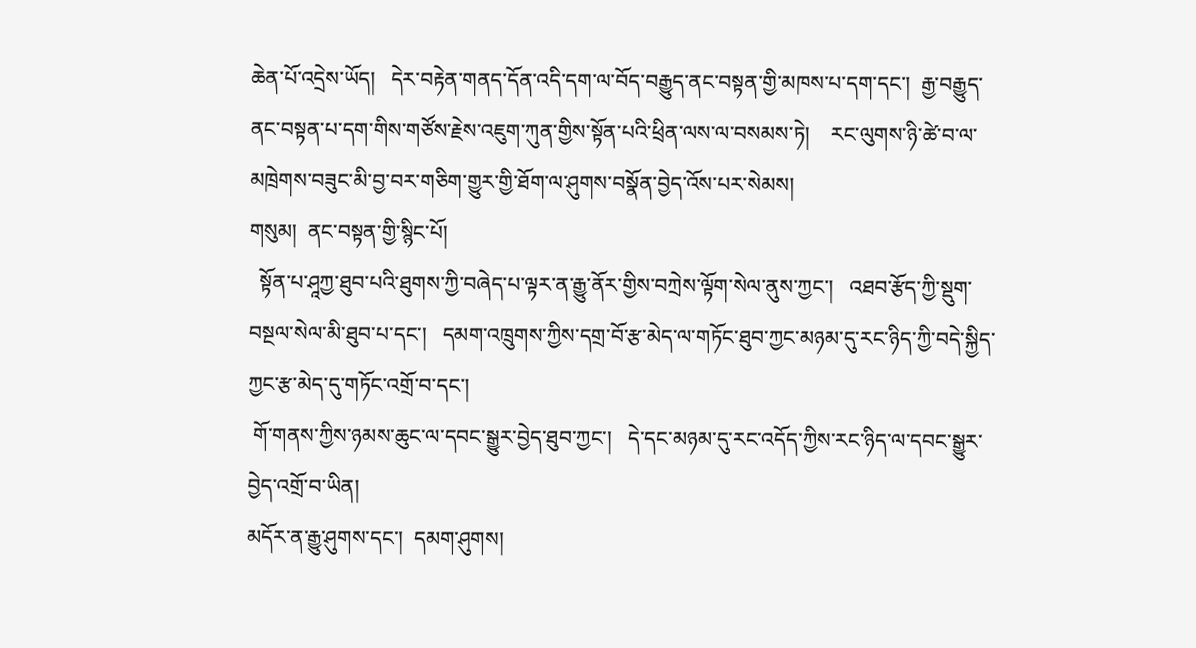ཆེན་པོ་འདྲེས་ཡོད།   དེར་བརྟེན་གནད་དོན་འདི་དག་ལ་བོད་བརྒྱུད་ནང་བསྟན་གྱི་མཁས་པ་དག་དང་།  རྒྱ་བརྒྱུད་ནང་བསྟན་པ་དག་གིས་གཙོས་རྗེས་འཇུག་ཀུན་གྱིས་སྟོན་པའི་ཕྲིན་ལས་ལ་བསམས་ཏེ།    རང་ལུགས་ཉི་ཚེ་བ་ལ་མཁྲེགས་བཟུང་མི་བྱ་བར་གཅིག་གྱུར་གྱི་ཐོག་ལ་ཤུགས་བསྣོན་བྱེད་འོས་པར་སེམས།
གསུམ།  ནང་བསྟན་གྱི་སྙིང་པོ།
  སྟོན་པ་ཤཱཀྱ་ཐུབ་པའི་ཐུགས་ཀྱི་བཞེད་པ་ལྟར་ན་རྒྱུ་ནོར་གྱིས་བཀྲེས་ལྟོག་སེལ་ནུས་ཀྱང་།   འཐབ་རྩོད་ཀྱི་སྡུག་བསྔལ་སེལ་མི་ཐུབ་པ་དང་།   དམག་འཁྲུགས་ཀྱིས་དགྲ་བོ་རྩ་མེད་ལ་གཏོང་ཐུབ་ཀྱང་མཉམ་དུ་རང་ཉིད་ཀྱི་བདེ་སྐྱིད་ཀྱང་རྩ་མེད་དུ་གཏོང་འགྲོ་བ་དང་།
 གོ་གནས་ཀྱིས་ཉམས་ཆུང་ལ་དབང་སྒྱུར་བྱེད་ཐུབ་ཀྱང་།   དེ་དང་མཉམ་དུ་རང་འདོད་ཀྱིས་རང་ཉིད་ལ་དབང་སྒྱུར་བྱེད་འགྲོ་བ་ཡིན།
མདོར་ན་རྒྱུ་ཤུགས་དང་།  དམག་ཤུགས།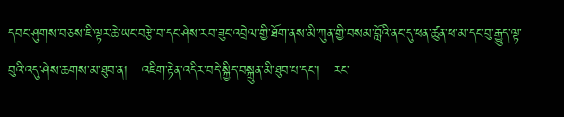དབང་ཤུགས་བཅས་ཇི་ལྟར་ཆེ་ཡང་བརྩེ་བ་དང་ཤེས་རབ་ཟུང་འབྲེལ་གྱི་ཐོག་ནས་མི་ཀུན་གྱི་བསམ་བློའི་ནང་དུ་ཕན་ཚུན་ཕ་མ་དང་བུ་རྒྱུད་ལྟ་བུའི་འདུ་ཤེས་ཆགས་མ་ཐུབ་ན།   འཇིག་རྟེན་འདིར་བདེ་སྐྱིད་བསྐྲུན་མི་ཐུབ་པ་དང་།   རང་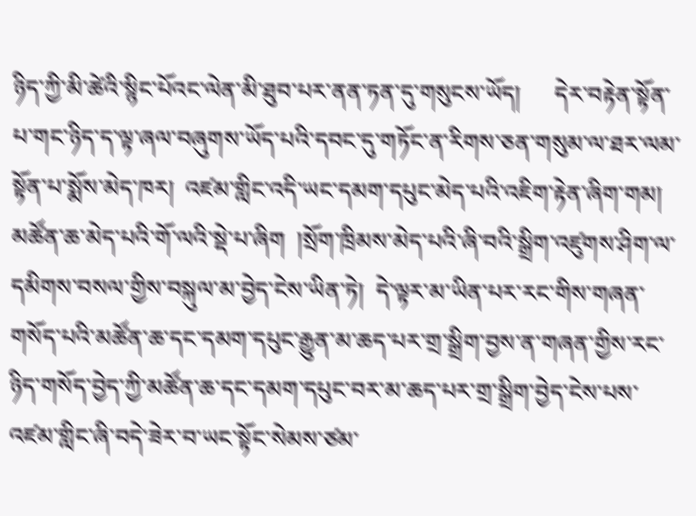ཉིད་ཀྱི་མི་ཚེའི་སྙིང་པོའང་ལེན་མི་ཐུབ་པར་ནན་ཏན་དུ་གསུངས་ཡོད།      དེར་བརྟེན་སྟོན་པ་གང་ཉིད་ད་ལྟ་ཞལ་བཞུགས་ཡོད་པའི་དབང་དུ་གཏོང་ན་རིགས་ཅན་གསུམ་ལ་ཐར་ལམ་སྟོན་པ་སྨོས་མེད་ཁར།  འཛམ་གླིང་འདི་ཡང་དམག་དཔུང་མེད་པའི་འཇིག་རྟེན་ཞིག་གམ།   མཚོན་ཆ་མེད་པའི་གོ་ལའི་སྡེ་པ་ཞིག  །སྲོག་ཁྲིམས་མེད་པའི་ཞི་བའི་སྒྲིག་འཛུགས་ཤིག་ལ་དམིགས་བསལ་གྱིས་བསྐུལ་མ་བྱེད་ངེས་ཡིན་ཏེ།  དེ་ལྟར་མ་ཡིན་པར་རང་གིས་གཞན་གསོད་པའི་མཚོན་ཆ་དང་དམག་དཔུང་རྒྱུན་མ་ཆད་པར་གྲ་སྒྲིག་བྱས་ན་གཞན་གྱིས་རང་ཉིད་གསོད་བྱེད་ཀྱི་མཚོན་ཆ་དང་དམག་དཔུང་བར་མ་ཆད་པར་གྲ་སྒྲིག་བྱེད་ངེས་པས་འཛམ་གླིང་ཞི་བདེ་ཟེར་བ་ཡང་སྟོང་སེམས་ཙམ་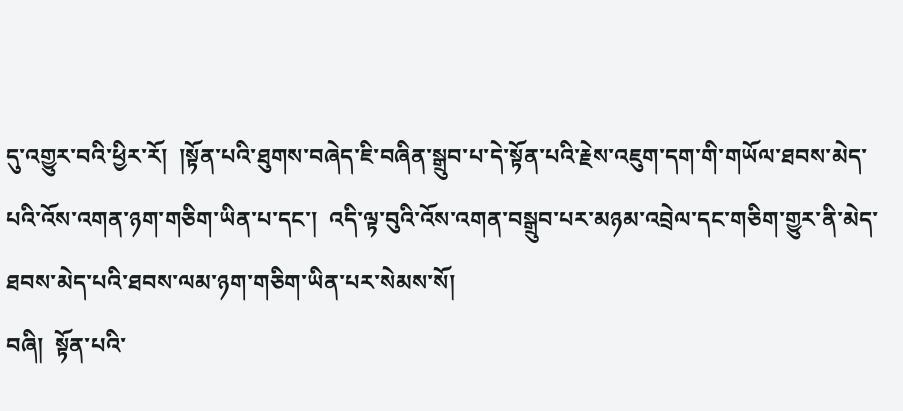དུ་འགྱུར་བའི་ཕྱིར་རོ།  །སྟོན་པའི་ཐུགས་བཞེད་ཇི་བཞིན་སྒྲུབ་པ་དེ་སྟོན་པའི་རྗེས་འཇུག་དག་གི་གཡོལ་ཐབས་མེད་པའི་འོས་འགན་ཉག་གཅིག་ཡིན་པ་དང་།  འདི་ལྟ་བུའི་འོས་འགན་བསྒྲུབ་པར་མཉམ་འབྲེལ་དང་གཅིག་གྱུར་ནི་མེད་ཐབས་མེད་པའི་ཐབས་ལམ་ཉག་གཅིག་ཡིན་པར་སེམས་སོ།
བཞི།  སྟོན་པའི་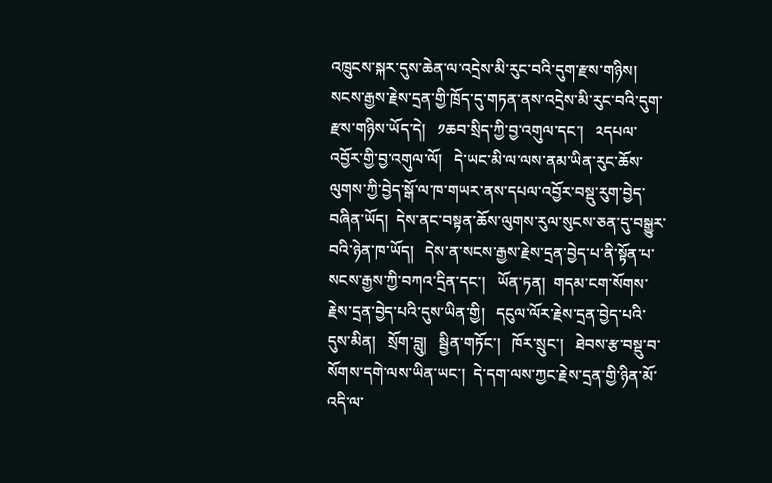འཁྲུངས་སྐར་དུས་ཆེན་ལ་འདྲེས་མི་རུང་བའི་དུག་རྫས་གཉིས།
སངས་རྒྱས་རྗེས་དྲན་གྱི་ཁྲོད་དུ་གཏན་ནས་འདྲེས་མི་རུང་བའི་དུག་རྫས་གཉིས་ཡོད་དེ།   ༡ཆབ་སྲིད་ཀྱི་བྱ་འགུལ་དང་།   ༢དཔལ་འབྱོར་གྱི་བྱ་འགུལ་ལོ།   དེ་ཡང་མི་ལ་ལས་ནམ་ཡིན་རུང་ཆོས་ལུགས་ཀྱི་བྱེད་སྒོ་ལ་ཁ་གཡར་ནས་དཔལ་འབྱོར་བསྡུ་རུག་བྱེད་བཞིན་ཡོད།  དེས་ནང་བསྟན་ཆོས་ལུགས་རུལ་སུངས་ཅན་དུ་བསྒྱུར་བའི་ཉེན་ཁ་ཡོད།   དེས་ན་སངས་རྒྱས་རྗེས་དྲན་བྱེད་པ་ནི་སྟོན་པ་སངས་རྒྱས་ཀྱི་བཀའ་དྲིན་དང་།   ཡོན་ཏན།  གདམ་ངག་སོགས་རྗེས་དྲན་བྱེད་པའི་དུས་ཡིན་གྱི།   དངུལ་ལོར་རྗེས་དྲན་བྱེད་པའི་དུས་མིན།   སྲོག་བླུ།   སྦྱིན་གཏོང་།   ཁོར་སྲུང་།   ཐེབས་རྩ་བསྡུ་བ་སོགས་དགེ་ལས་ཡིན་ཡང་།  དེ་དག་ལས་ཀྱང་རྗེས་དྲན་གྱི་ཉིན་མོ་འདི་ལ་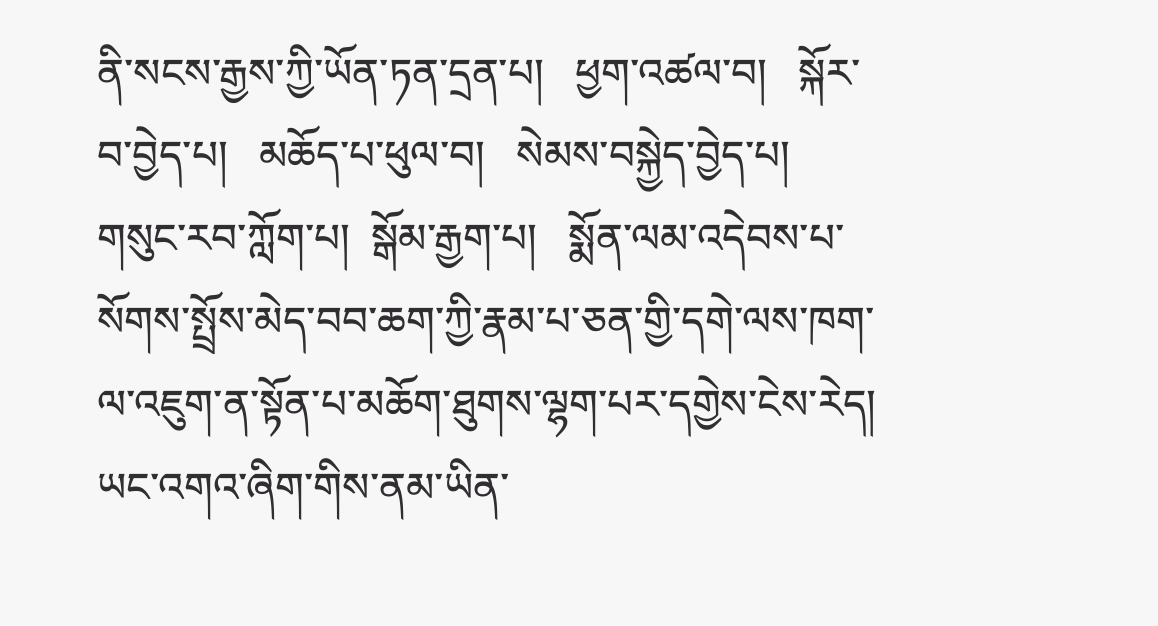ནི་སངས་རྒྱས་ཀྱི་ཡོན་ཏན་དྲན་པ།   ཕྱག་འཚལ་བ།   སྐོར་བ་བྱེད་པ།   མཆོད་པ་ཕུལ་བ།   སེམས་བསྐྱེད་བྱེད་པ།   གསུང་རབ་ཀློག་པ།  སྒོམ་རྒྱག་པ།   སྨོན་ལམ་འདེབས་པ་སོགས་སྤྲོས་མེད་བབ་ཆག་ཀྱི་རྣམ་པ་ཅན་གྱི་དགེ་ལས་ཁག་ལ་འཇུག་ན་སྟོན་པ་མཆོག་ཐུགས་ལྷག་པར་དགྱེས་ངེས་རེད།
ཡང་འགའ་ཞིག་གིས་ནམ་ཡིན་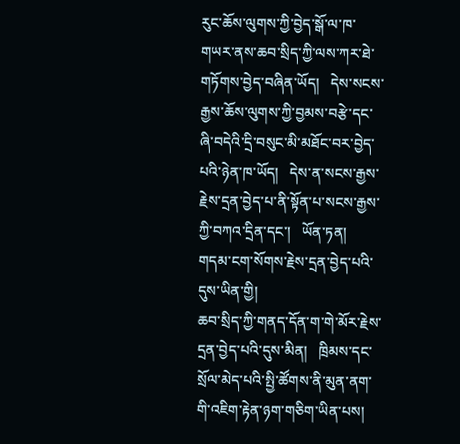རུང་ཆོས་ལུགས་ཀྱི་བྱེད་སྒོ་ལ་ཁ་གཡར་ནས་ཆབ་སྲིད་ཀྱི་ལས་ཀར་ཐེ་གཏོགས་བྱེད་བཞིན་ཡོད།   དེས་སངས་རྒྱས་ཆོས་ལུགས་ཀྱི་བྱམས་བརྩེ་དང་ཞི་བདེའི་དྲི་བསུང་མི་མཐོང་བར་བྱེད་པའི་ཉེན་ཁ་ཡོད།   དེས་ན་སངས་རྒྱས་རྗེས་དྲན་བྱེད་པ་ནི་སྟོན་པ་སངས་རྒྱས་ཀྱི་བཀའ་དྲིན་དང་།   ཡོན་ཏན།  གདམ་ངག་སོགས་རྗེས་དྲན་བྱེད་པའི་དུས་ཡིན་གྱི།
ཆབ་སྲིད་ཀྱི་གནད་དོན་ག་གེ་མོར་རྗེས་དྲན་བྱེད་པའི་དུས་མིན།   ཁྲིམས་དང་སྲོལ་མེད་པའི་སྤྱི་ཚོགས་ནི་མུན་ནག་གི་འཇིག་རྟེན་ཉག་གཅིག་ཡིན་པས།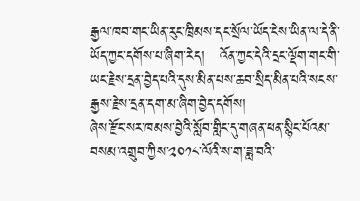རྒྱལ་ཁབ་གང་ཡིན་རུང་ཁྲིམས་དང་སྲོལ་ཡོད་ངེས་ཡིན་ལ་དེ་ནི་ཡོད་ཀྱང་དགོས་པ་ཞིག་རེད།   འོན་ཀྱང་དེའི་དྲང་ལྡོག་གང་གི་ཡང་རྗེས་དྲན་བྱེད་པའི་དུས་མིན་པས་ཆབ་སྲིད་མིན་པའི་སངས་རྒྱས་རྗེས་དྲན་དག་མ་ཞིག་བྱེད་དགོས།
ཞེས་རྫོང་སར་ཁམས་བྱེའི་སློབ་གླིང་དུ་གཞན་ཕན་སྙིང་པོའམ་བསམ་འགྲུབ་ཀྱིས་༢༠༡༨་ལོའི་ས་ག་ཟླ་བའི་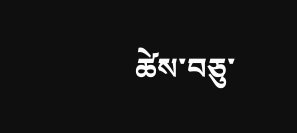ཚེས་བཅུ་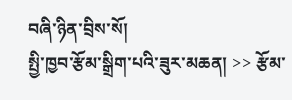བཞི་ཉིན་བྲིས་སོ།
སྤྱི་ཁྱབ་རྩོམ་སྒྲིག་པའི་ཟུར་མཆན། >> རྩོམ་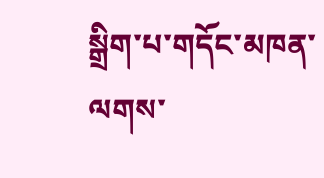སྒྲིག་པ་གདོང་མཁན་ལགས་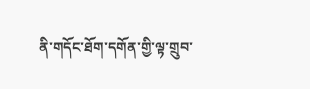ནི་གདོང་ཐོག་དགོན་གྱི་ལྟ་གྲུབ་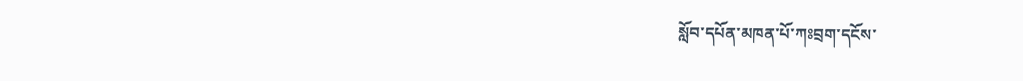སློབ་དཔོན་མཁན་པོ་ཀཿབྲག་དངོས་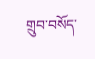གྲུབ་བསོད་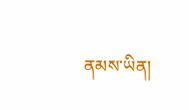ནམས་ཡིན།